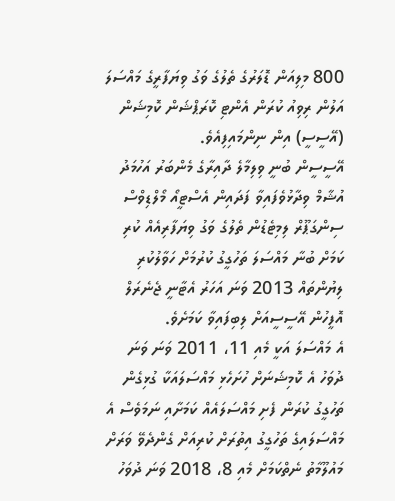800 މިލިއަން ޑޮލަރުގެ ތެލުގެ ވަގު ވިޔަފާރީގެ މައްސަލަ އަލުން ރިވިއު ކުރަން އެންޓި ކޮރަޕްޝަން ކޮމިޝަން (އޭސީސީ) އިން ނިންމައިފިއެވެ.
އޭސީސީން ބުނީ ވިލިމާލެ ދާއިރާގެ މެންބަރު އަހުމަދު އުޝާމް ވިދާޅުވެފައިވާ ފަދައިން އެސްޓީއޯ މޯލްޑިވްސް ސިންގަޕޫރް ލިމިޓެޑުން ތެލުގެ ވަގު ވިޔަފާރިއެއް ކުރި ކަމަށް ބުނާ މައްސަލަ ތަހުގީގު ކުރުމަށް ހަވާލުކުރި ލިޔުންތައް 2013 ވަނަ އަހަރު އެޓާނީ ޖެނެރަލް އޮފީހުން އޭސީސީއަށް ލިބިފައިވާ ކަމަށެވެ.
އެ މައްސަލަ އަކީ މެއި 11، 2011 ވަނަ ވަނަ ދުވަހު އެ ކޮމިޝަނަށް ހުށަހެޅި މައްސަލައަކާ ގުޅިގެން ތަހުގީގު ކުރަން ފެށި މައްސަލައެއް ކަމަށާއި ނަމަވެސް އެ މައްސަލައިގެ ތަހުގީގު އިތުރަށް ކުރިއަށް ގެންދެވޭ ވަރަށް މައުލޫމާތު ނެތްކަމަށް މެއި 8، 2018 ވަނަ ދުވަހު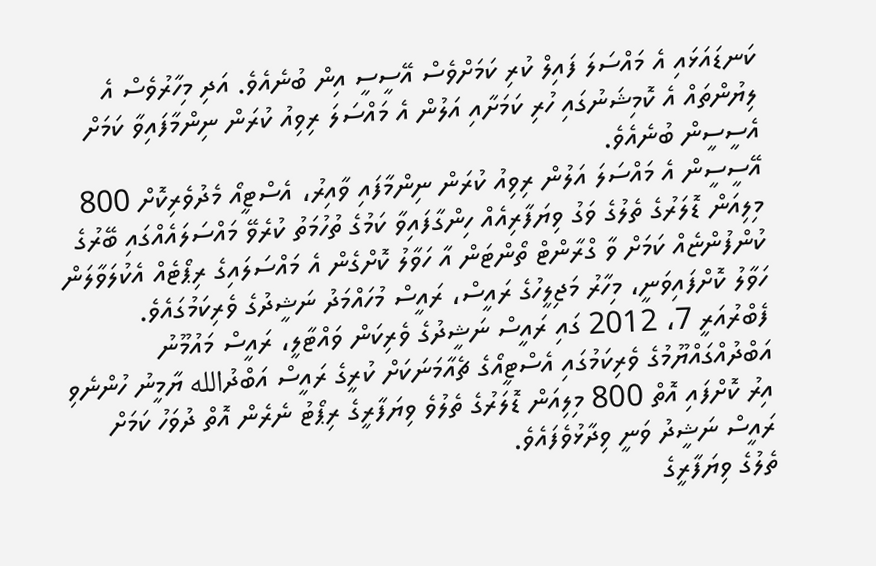ކަނޑައަޅައި އެ މައްސަލަ ފައިލް ކުރި ކަމަށްވެސް އޭސީސީ އިން ބުނެއެވެ. އަދި މިހާރުވެސް އެ ލިޔުންތައް އެ ކޮމިޝަނުގައި ހުރި ކަމަށާއި އަލުން އެ މައްސަލަ ރިވިއު ކުރަން ނިންމާފައިވާ ކަމަށް އެސީސީން ބުނެއެވެ.
އޭސީސީން އެ މައްސަލަ އަލުން ރިވިއު ކުރަން ނިންމާފައި ވާއިރު، އެސްޓީއޯ މެދުވެރިކޮށް 800 މިލިއަން ޑޮލަރުގެ ތެލުގެ ވަގު ވިޔަފާރިއެއް ހިންގާފައިވާ ކަމުގެ ތުހުމަތު ކުރެވޭ މައްސަލައެއްގައި ބޭރުގެ ކުންފުންޏެއް ކަމަށް ވާ ގްރާންޓް ތޯންޓަން އާ ހަވާލު ކޮށްގެން އެ މައްސަލައިގެ ރިޕޯޓެއް އެކުލަވާލަން ހަވާލު ކޮށްފައިވަނީ، މިހާރު މަޖިލީހުގެ ރައީސް، ރައީސް މުހައްމަދު ނަޝީދުގެ ވެރިކަމުގައެވެ.
ފެބްރުއަރީ 7، 2012 ގައި ރައީސް ނަޝީދުގެ ވެރިކަން ވައްޓާލީ، ރައީސް މައުމޫނު އަބްދުއްގައްޔޫމުގެ ވެރިކަމުގައި އެސްޓީއޯގެ ޗެއާމަނަކަށް ކުރީގެ ރައީސް އަބްދުالله ޔާމީނު ހުންނެވި އިރު ކޮށްފައި އޮތް 800 މިލިއަން ޑޮލަރުގެ ތެލުވެ ވިޔަފާރީގެ ރިޕޯޓު ނެރެން އޮތް ދުވަހު ކަމަށް ރައީސް ނަޝީދު ވަނީ ވިދާޅުވެފައެވެ.
ތެލުގެ ވިޔަފާރީގެ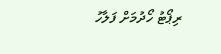ރިޕޯޓު ހޯދުމަށް ފަލާހު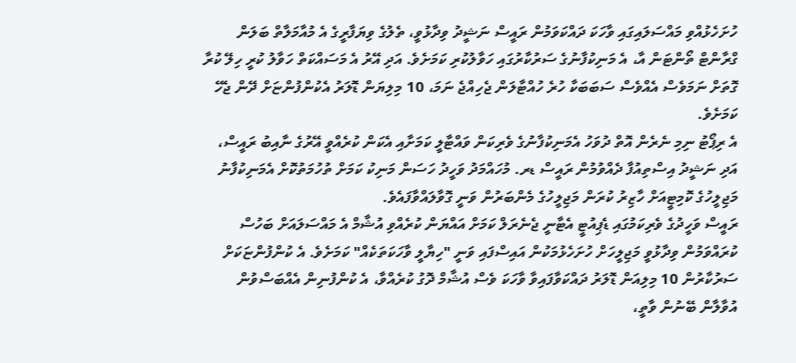ހުށަހެޅުއްވި މައްސަލައިގައި ވާހަކަ ދައްކަވަމުން ރައީސް ނަޝީދު ވިދާޅުވީ، ތެލުގެ ވިޔަފާރީގެ އެ މުއާމަލާތް ބަލަން ގްރާންޓް ތޯންޓަން އާ، އެ މަނިކުފާނުގެ ސަރުކާރުގައި ހަވާލުކުރި ކަމަށެވެ. އަދި އޭރު އެ މަސައްކަތް ހަވާލު ކުރީ ހިލޭ ކުރާ ގޮތަށް ނަމަވެސް އެއްވެސް ސަބަބަކާ ހުރެ ހުއްޓާލަން ޖެހިއްޖެ ނަމަ، 10 މިލިޔަން ޑޮލަރު އެކުންފުންޏަށް ދޭން ޖެހޭ ކަމަށެވެ.
އެ ރިޕޯޓު ނިމި ނެރެން އޮތް ދުވަހު އެމަނިކުފާނުގެ ވެރިކަން ވައްޓާލީ ކަމަށާއި އެކަން ކުރެއްވީ އޭރުގެ ނާއިބު ރައީސް، އަދި ނަޝީދު އިސްތިއުފާ ދެއްވުމުން ރައީސް ޑރ. މުހައްމަދު ވަހީދު ހަސަން މަނިކު ކަމަށް ތުހުމަތުކޮށް އެމަނިކުފާނު މަޖިލީހުގެ ކޮމިޓީއަށް ހާޒިރު ކުރަން މަޖިލީހުގެ މެންބަރުން ވަނީ ގޮވާލައްވާފައެވެ.
ރައީސް ވަހީދުގެ ވެރިކަމުގައި ޑެޕިއުޓީ އެޓާނީ ޖެނެރަލް ކަމަށް އައްޔަން ކުރެއްވި އުޝާމް އެ މައްސަލައަށް ބަހުސް ކުރައްވަމުން ވިދާޅުވީ މަޖިލީހަށް ހުށަހެޅުމަކުން އައިސްފައި ވަނީ "ހިޔާލީ ވާހަކަތަކެއް" ކަމަށެވެ. އެ ކުންފުންޏަކަށް ސަރުކާރުން 10 މިލިއަން ޑޮލަރު ދައްކަވާފައިވާ ވާހަކަ ވެސް އުޝާމް ދޮގު ކުރެއްވާ، އެ ކުންފުނިން އެއްބަސްވުން އުވާލާން ބޭނުން ވާތީ،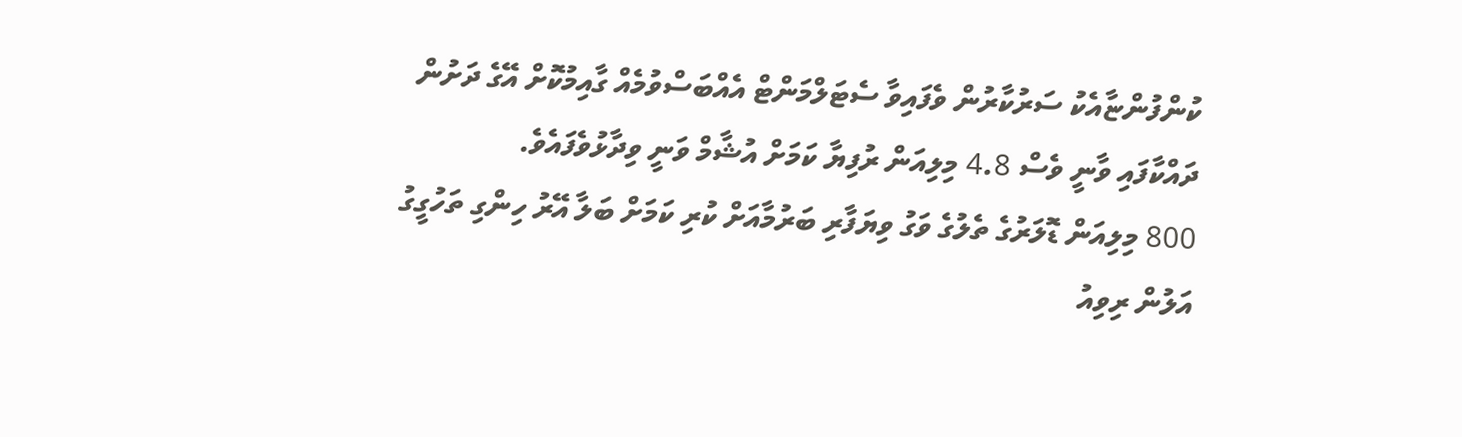ކުންފުންޏާއެކު ސަރުކާރުން ވެފައިވާ ސެޓަލްމަންޓް އެއްބަސްވުމެއް ގާއިމުކޮށް އޭގެ ދަށުން ދައްކާފައި ވާނީ ވެސް 4.8 މިލިއަން ރުފިޔާ ކަމަށް އުޝާމް ވަނީ ވިދާޅުވެފައެވެ.
800 މިލިއަން ޑޮލަރުގެ ތެލުގެ ވަގު ވިޔަފާރި ބަރުމާއަށް ކުރި ކަމަށް ބަލާ އޭރު ހިންގި ތަހުގީގު އަލުން ރިވިއު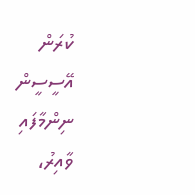ކުރަން އޭސީސީން ނިންމާފައި ވާއިރު،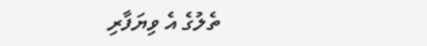ތެލުގެ އެ ވިޔަފާރި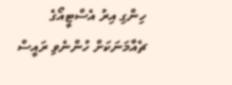ހިންގި އިރު އެސްޓީއޯގެ ޗެއާމަނަކަށް ހުންނެވި ރައީސް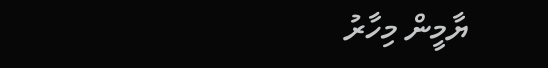ޔާމީން މިހާރު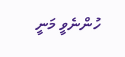ހުންނެވީ މަނީ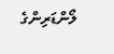ލޯންޑަރިންގެ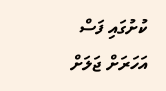ކުށުގައި ފަސް އަހަރަށް ޖަލަށް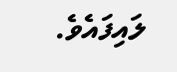ލައިފައެވެ.